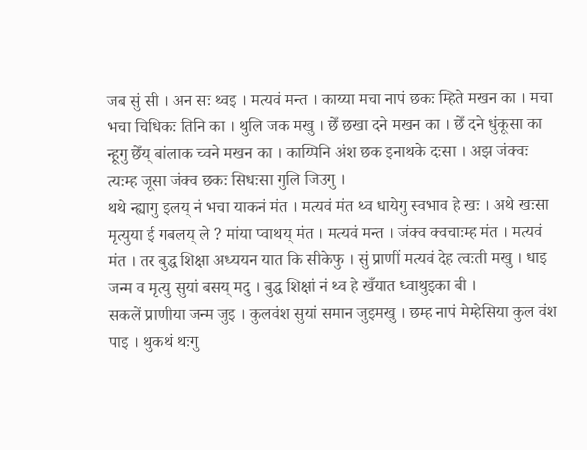जब सुं सी । अन सः थ्वइ । मत्यवं मन्त । काय्या मचा नापं छकः म्हिते मखन का । मचा भचा चिधिकः तिनि का । थुलि जक मखु । छेँ छखा दने मखन का । छेँ दने धुंकूसा का न्हूगु छेँय् बांलाक च्वने मखन का । काय्पिनि अंश छक इनाथके दःसा । अझ जंक्वः त्यःम्ह जूसा जंक्व छकः सिधःसा गुलि जिउगु ।
थथे न्ह्यागु इलय् नं भचा याकनं मंत । मत्यवं मंत थ्व धायेगु स्वभाव हे खः । अथे खःसा मृत्युया ई गबलय् ले ? मांया प्वाथय् मंत । मत्यवं मन्त । जंक्व क्वचाःम्ह मंत । मत्यवं मंत । तर बुद्ध शिक्षा अध्ययन यात कि सीकेफु । सुं प्राणीं मत्यवं देह त्वःती मखु । धाइ जन्म व मृत्यु सुयां बसय् मदु । बुद्ध शिक्षां नं थ्व हे खँयात ध्वाथुइका बी ।
सकलें प्राणीया जन्म जुइ । कुलवंश सुयां समान जुइमखु । छम्ह नापं मेम्हेसिया कुल वंश पाइ । थुकथं थःगु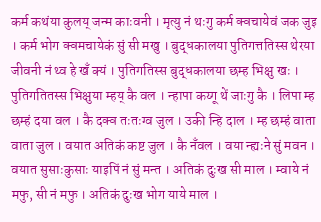कर्म कथंया कुलय् जन्म काःवनी । मृत्यु नं थःगु कर्म क्वचायेवं जक जुइ । कर्म भोग क्वमचायेकं सुं सी मखु । बुद्धकालया पुतिगत्ततिस्स थेरया जीवनी नं थ्व हे खँ क्यं । पुतिगतिस्स बुद्धकालया छम्ह भिक्षु खः ।
पुतिगतितस्स भिक्षुया म्हय् कै वल । न्हापा कय्गू थें जाःगु कै । लिपा म्ह छम्हं दया वल । कै दक्व तःतःग्व जुल । उकी न्हि दाल । म्ह छम्हं वाता वाता जुल । वयात अतिकं कष्ट जुल । कै नँवल । वया न्ह्यःने सुं मवन । वयात सुसाःकुसाः याइपिं नं सुं मन्त । अतिकं दुःख सी माल । म्वाये नं मफु, सी नं मफु । अतिकं दुःख भोग याये माल ।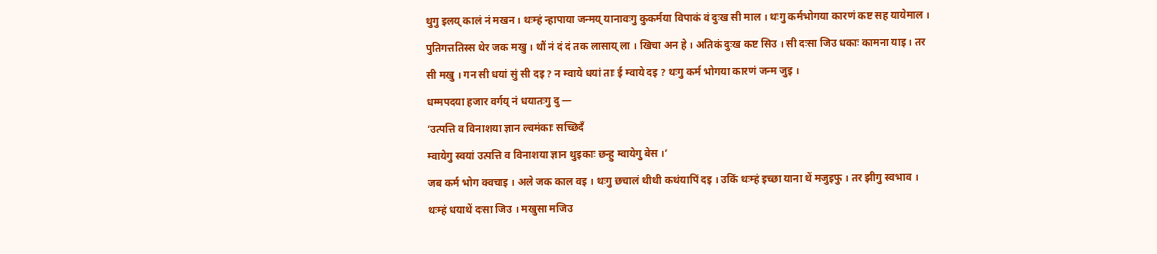थुगु इलय् कालं नं मखन । थःम्हं न्हापाया जन्मय् यानावःगु कुकर्मया विपाकं वं दुःख सी माल । थःगु कर्मभोगया कारणं कष्ट सह यायेमाल । पुतिगत्ततिस्स थेर जक मखु । थौं नं दं दं तक लासाय् ला । खिचा अन हे । अतिकं दुःख कष्ट सिउ । सी दःसा जिउ धकाः कामना याइ । तर सी मखु । गन सी धयां सुं सी दइ ? न म्वाये धयां ताः ई म्वाये दइ ? थःगु कर्म भोगया कारणं जन्म जुइ ।
धम्मपदया हजार वर्गय् नं धयातःगु दु —
‘उत्पत्ति व विनाशया ज्ञान ल्वमंकाः सच्छिदँ
म्वायेगु स्वयां उत्पत्ति व विनाशया ज्ञान थुइकाः छन्हु म्वायेगु बेस ।’
जब कर्म भोग क्वचाइ । अले जक काल वइ । थःगु छचालं थीथी कथंयापिं दइ । उकिं थःम्हं इच्छा याना थें मजुइफु । तर झीगु स्वभाव । थःम्हं धयाथें दःसा जिउ । मखुसा मजिउ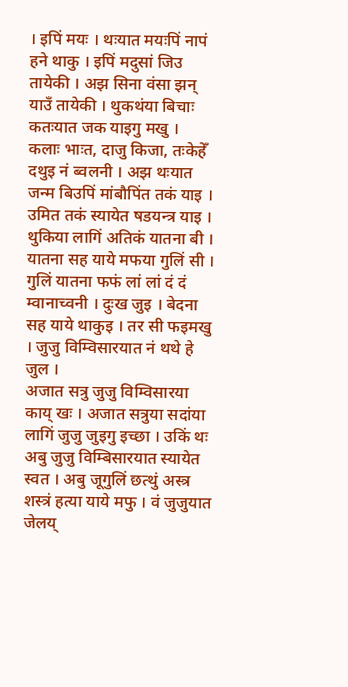। इपिं मयः । थःयात मयःपिं नापं हने थाकु । इपिं मदुसां जिउ तायेकी । अझ सिना वंसा झन् याउँ तायेकी । थुकथंया बिचाः कतःयात जक याइगु मखु ।
कलाः भाःत, दाजु किजा, तःकेहेँ दथुइ नं ब्वलनी । अझ थःयात जन्म बिउपिं मांबौपिंत तकं याइ । उमित तकं स्यायेत षडयन्त्र याइ । थुकिया लागिं अतिकं यातना बी । यातना सह याये मफया गुलिं सी । गुलिं यातना फफं लां लां दं दं म्वानाच्वनी । दुःख जुइ । बेदना सह याये थाकुइ । तर सी फइमखु । जुजु विम्विसारयात नं थथे हे जुल ।
अजात सत्रु जुजु विम्विसारया काय् खः । अजात सत्रुया सदांया लागिं जुजु जुइगु इच्छा । उकिं थः अबु जुजु विम्बिसारयात स्यायेत स्वत । अबु जूगुलिं छत्थुं अस्त्र शस्त्रं हत्या याये मफु । वं जुजुयात जेलय्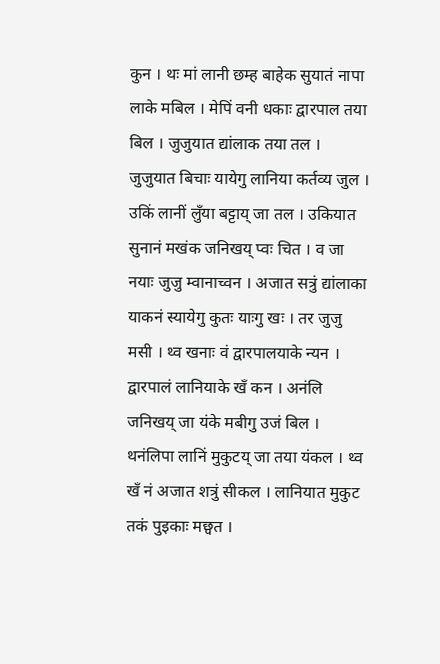कुन । थः मां लानी छम्ह बाहेक सुयातं नापा लाके मबिल । मेपिं वनी धकाः द्वारपाल तया बिल । जुजुयात द्यांलाक तया तल ।
जुजुयात बिचाः यायेगु लानिया कर्तव्य जुल । उकिं लानीं लुँया बट्टाय् जा तल । उकियात सुनानं मखंक जनिखय् प्वः चित । व जा नयाः जुजु म्वानाच्वन । अजात सत्रुं द्यांलाका याकनं स्यायेगु कुतः याःगु खः । तर जुजु मसी । थ्व खनाः वं द्वारपालयाके न्यन । द्वारपालं लानियाके खँ कन । अनंलि जनिखय् जा यंके मबीगु उजं बिल ।
थनंलिपा लानिं मुकुटय् जा तया यंकल । थ्व खँ नं अजात शत्रुं सीकल । लानियात मुकुट तकं पुइकाः मछ्वत ।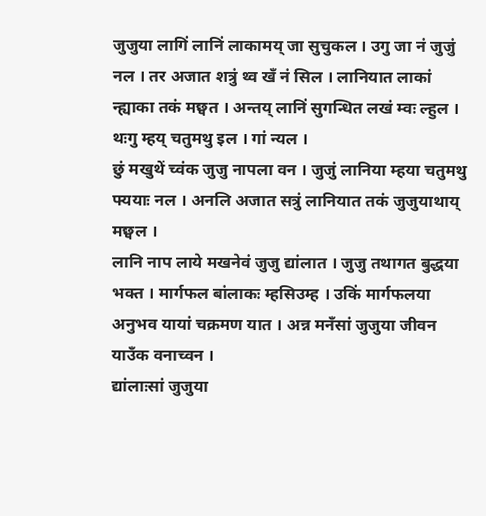जुजुया लागिं लानिं लाकामय् जा सुचुकल । उगु जा नं जुजुं नल । तर अजात शत्रुं थ्व खँ नं सिल । लानियात लाकां न्ह्याका तकं मछ्वत । अन्तय् लानिं सुगन्धित लखं म्वः ल्हुल । थःगु म्हय् चतुमथु इल । गां न्यल ।
छुं मखुथें च्वंक जुजु नापला वन । जुजुं लानिया म्हया चतुमथु फ्ययाः नल । अनलि अजात सत्रुं लानियात तकं जुजुयाथाय् मछ्वल ।
लानि नाप लाये मखनेवं जुजु द्यांलात । जुजु तथागत बुद्धया भक्त । मार्गफल बांलाकः म्हसिउम्ह । उकिं मार्गफलया अनुभव यायां चक्रमण यात । अन्न मनँसां जुजुया जीवन याउँक वनाच्वन ।
द्यांलाःसां जुजुया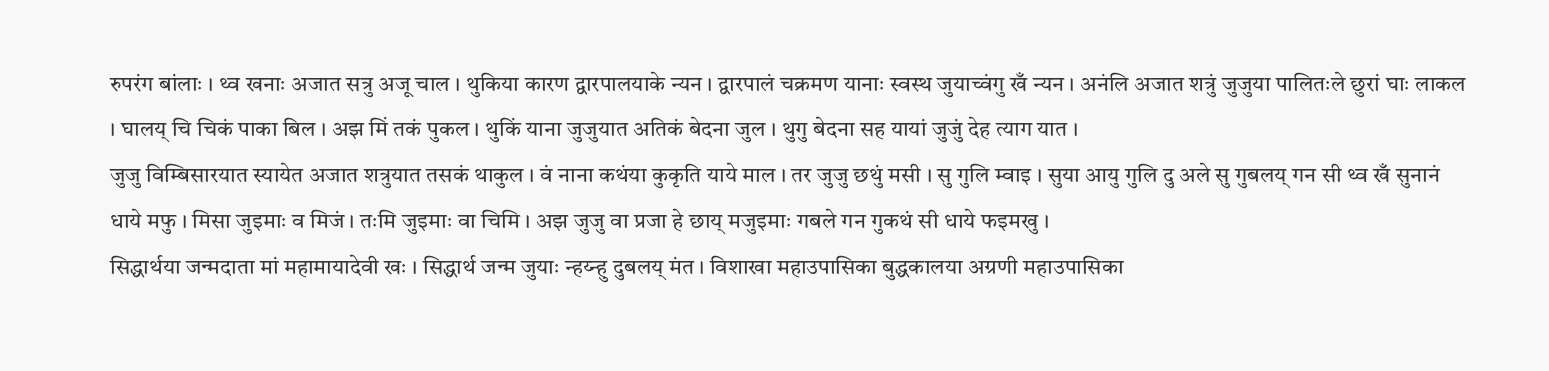रुपरंग बांलाः । थ्व खनाः अजात सत्रु अजू चाल । थुकिया कारण द्वारपालयाके न्यन । द्वारपालं चक्रमण यानाः स्वस्थ जुयाच्वंगु खँ न्यन । अनंलि अजात शत्रुं जुजुया पालितःले छुरां घाः लाकल । घालय् चि चिकं पाका बिल । अझ मिं तकं पुकल । थुकिं याना जुजुयात अतिकं बेदना जुल । थुगु बेदना सह यायां जुजुं देह त्याग यात ।
जुजु विम्बिसारयात स्यायेत अजात शत्रुयात तसकं थाकुल । वं नाना कथंया कुकृति याये माल । तर जुजु छथुं मसी । सु गुलि म्वाइ । सुया आयु गुलि दु अले सु गुबलय् गन सी थ्व खँ सुनानं धाये मफु । मिसा जुइमाः व मिजं । तःमि जुइमाः वा चिमि । अझ जुजु वा प्रजा हे छाय् मजुइमाः गबले गन गुकथं सी धाये फइमखु ।
सिद्धार्थया जन्मदाता मां महामायादेवी खः । सिद्धार्थ जन्म जुयाः न्हय्न्हु दुबलय् मंत । विशाखा महाउपासिका बुद्धकालया अग्रणी महाउपासिका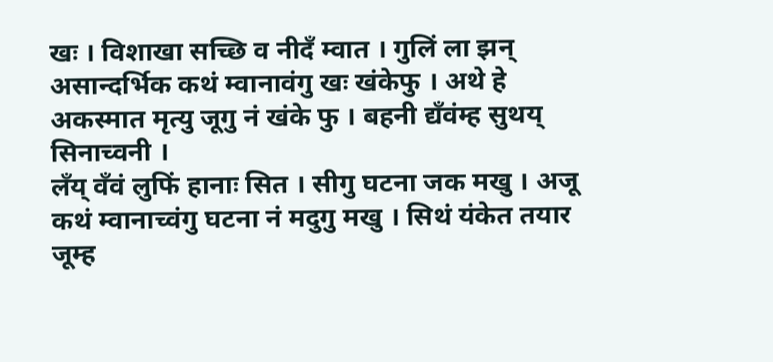खः । विशाखा सच्छि व नीदँ म्वात । गुलिं ला झन् असान्दर्भिक कथं म्वानावंगु खः खंकेफु । अथे हे अकस्मात मृत्यु जूगु नं खंके फु । बहनी द्यँवंम्ह सुथय् सिनाच्वनी ।
लँय् वँवं लुफिं हानाः सित । सीगु घटना जक मखु । अजू कथं म्वानाच्वंगु घटना नं मदुगु मखु । सिथं यंकेत तयार जूम्ह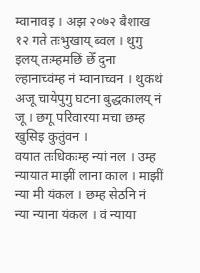म्वानावइ । अझ २०७२ बैशाख १२ गते तःभुखाय् ब्वल । थुगु इलय् तःम्हमछिं छेँ दुना ल्हानाच्वंम्ह नं म्वानाच्वन । थुकथं अजू चायेपुगु घटना बुद्धकालय् नं जू । छगू परिवारया मचा छम्ह खुसिइ कुतुंवन ।
वयात तःधिकःम्ह न्यां नल । उम्ह न्यायात माझीं लाना काल । माझीं न्या मी यंकल । छम्ह सेठनि नं न्या न्याना यंकल । वं न्याया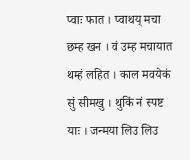प्वाः फात । प्वाथय् मचा छम्ह खन । वं उम्ह मचायात थम्हं लहित । काल मवयेकं सुं सीमखु । थुकिं नं स्पष्ट याः । जन्मया लिउ लिउ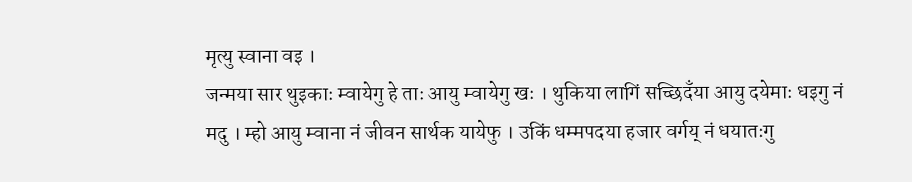मृत्यु स्वाना वइ ।
जन्मया सार थुइकाः म्वायेगु हे ताः आयु म्वायेगु खः । थुकिया लागिं सच्छिदँया आयु दयेमाः धइगु नं मदु । म्हो आयु म्वाना नं जीवन सार्थक यायेफु । उकिं धम्मपदया हजार वर्गय् नं धयातःगु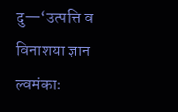दु—‘उत्पत्ति व विनाशया ज्ञान ल्वमंकाः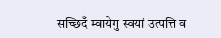सच्छिदँ म्वायेगु स्वयां उत्पत्ति व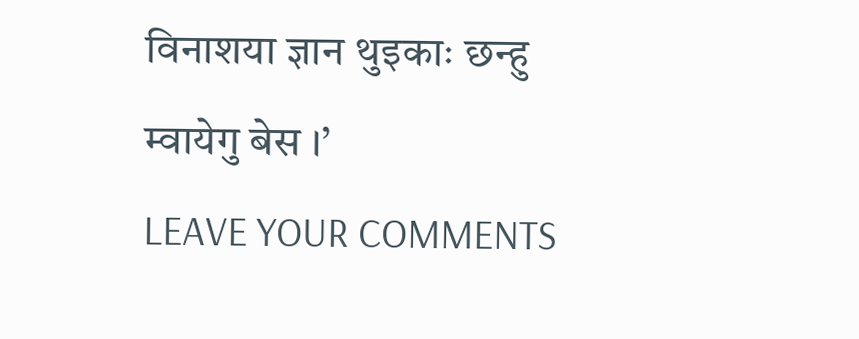विनाशया ज्ञान थुइकाः छन्हु म्वायेगु बेस ।’
LEAVE YOUR COMMENTS